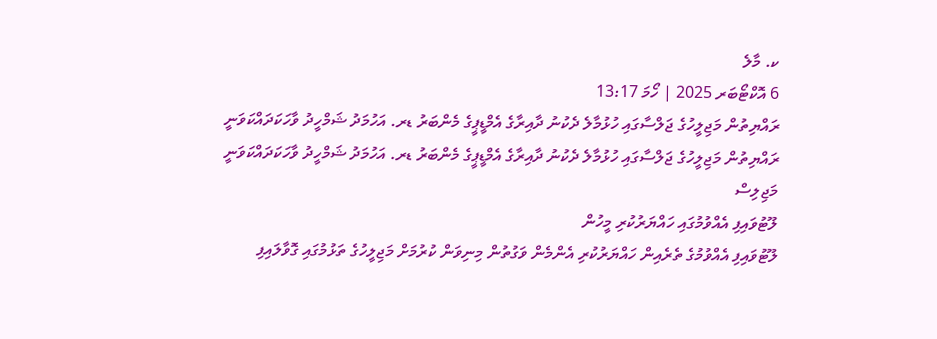ކ. މާލެ
6 އޮކްޓޯބަރ 2025 | ހޯމަ 13:17
ރައްޔިތުން މަޖިލީހުގެ ޖަލްސާގައި ހުޅުމާލެ ދެކުނު ދާއިރާގެ އެމްޑީޕީގެ މެންބަރު ޑރ. އަހުމަދު ޝަމްހީދު ވާހަކަދައްކަވަނީ
ރައްޔިތުން މަޖިލީހުގެ ޖަލްސާގައި ހުޅުމާލެ ދެކުނު ދާއިރާގެ އެމްޑީޕީގެ މެންބަރު ޑރ. އަހުމަދު ޝަމްހީދު ވާހަކަދައްކަވަނީ
މަޖިލިސް
ލޫޓުވައިފި އެއްވުމުގައި ހައްޔަރުކުރި މީހުން
ލޫޓުވައިފި އެއްވުމުގެ ތެރެއިން ހައްޔަރުކުރި އެންމެން ވަގުތުން މިނިވަން ކުރުމަށް މަޖިލީހުގެ ތަޅުމުގައި ގޮވާލައިފި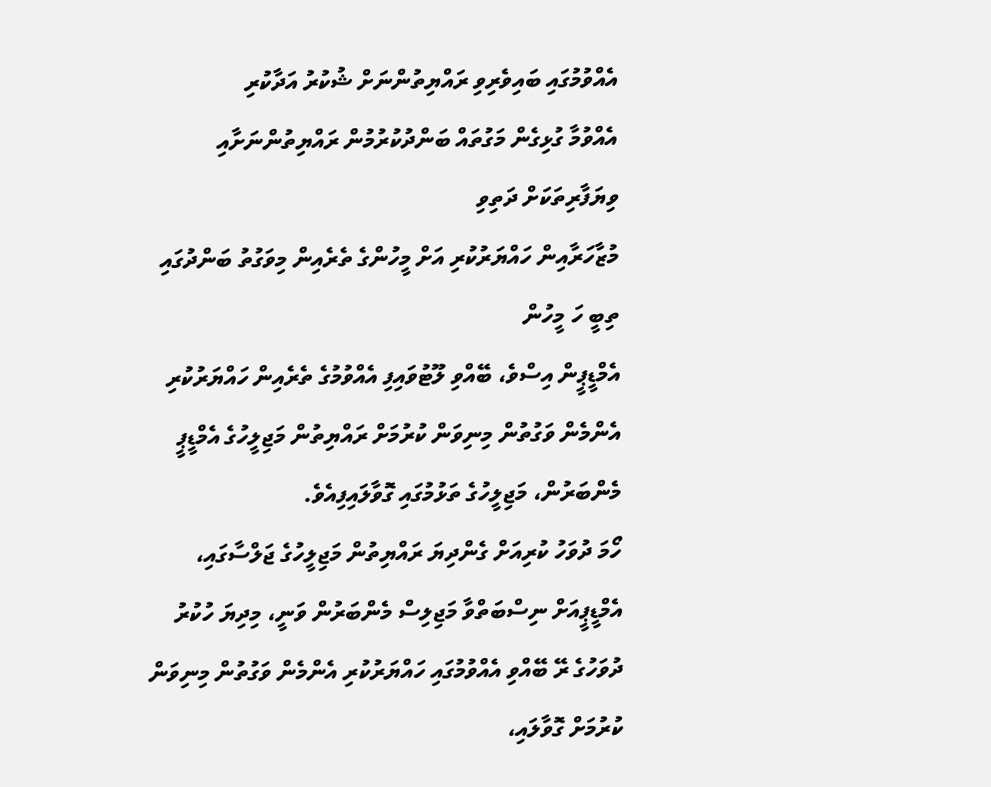އެއްވުމުގައި ބައިވެރިވި ރައްޔިތުންނަށް ޝުކުރު އަދާކުރި
އެއްވުމާ ގުޅިގެން މަގުތައް ބަންދުކުރުމުން ރައްޔިތުންނަށާއި ވިޔަފާރިތަކަށް ދަތިވި
މުޒާހަރާއިން ހައްޔަރުކުރި އަށް މީހުންގެ ތެރެއިން މިވަގުތު ބަންދުގައި ތިބީ ހަ މީހުން
އެމްޑީޕީން އިސްވެ، ބޭއްވި ލޫޓުވައިފި އެއްވުމުގެ ތެރެއިން ހައްޔަރުކުރި އެންމެން ވަގުތުން މިނިވަން ކުރުމަށް ރައްޔިތުން މަޖިލީހުގެ އެމްޑީޕީ މެންބަރުން، މަޖިލީހުގެ ތަޅުމުގައި ގޮވާލައިފިއެވެ.
ހޯމަ ދުވަހު ކުރިއަށް ގެންދިޔަ ރައްޔިތުން މަޖިލީހުގެ ޖަލްސާގައި، އެމްޑީޕީއަށް ނިސްބަތްވާ މަޖިލިސް މެންބަރުން ވަނީ، މިދިޔަ ހުކުރު ދުވަހުގެ ރޭ ބޭއްވި އެއްވުމުގައި ހައްޔަރުކުރި އެންމެން ވަގުތުން މިނިވަން ކުރުމަށް ގޮވާލައި،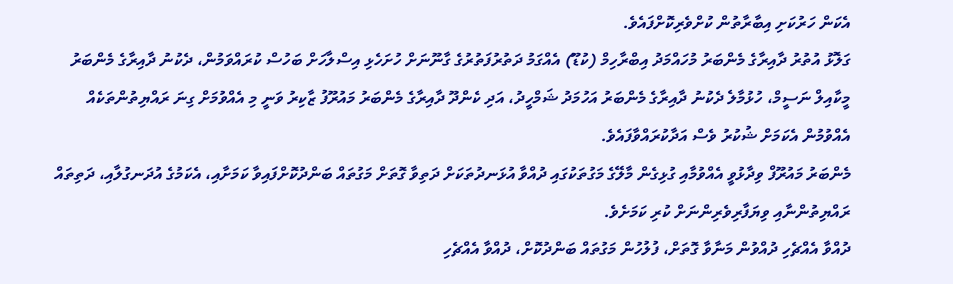އެކަން ހަރުކަށި އިބާރާތުން ކުށްވެރިކޮށްފައެވެ.
ގަލޮޅު އުތުރު ދާއިރާގެ މެންބަރު މުހައްމަދު އިބްރާހިމް (ކުޑޫ) އެއްގަމު ދަތުރުފަތުރުގެ ގާނޫނަށް ހުށަހެޅި އިސްލާހަށް ބަހުސް ކުރައްވަމުން، ދެކުނު ދާއިރާގެ މެންބަރު މީކާއިލް ނަސީމް، ހުޅުމާލެ ދެކުނު ދާއިރާގެ މެންބަރު އަހުމަދު ޝަމްހީދު، އަދި ކެންދޫ ދާއިރާގެ މެންބަރު މައުރޫފު ޒާކިރު ވަނީ މި އެއްވުމަށް ގިނަ ރައްޔިތުންތަކެއް އެއްވުމުން އެކަމަށް ޝުކުރު ވެސް އަދާކުރައްވާފައެވެ.
މެންބަރު މައުރޫފް ވިދާޅުވީ އެއްވުމާއި ގުޅިގެން މާލޭގެ މަގުތަކުގައި ދުއްވާ އުޅަނދުތަކަށް ދަތިވާ ގޮތަށް މަގުތައް ބަންދުކޮށްފައިވާ ކަމަށާއި، އެކަމުގެ އުދަނގުލާއި، ދަތިތައް ރައްޔިތުންނާއި ވިޔަފާރިވެރިންނަށް ކުރި ކަމަށެވެ.
ދުއްވާ އެއްޗެހި ދުއްވުން މަނާވާ ގޮތަށް، ފުލުހުން މަގުތައް ބަންދުކޮށް، ދުއްވާ އެއްޗެހި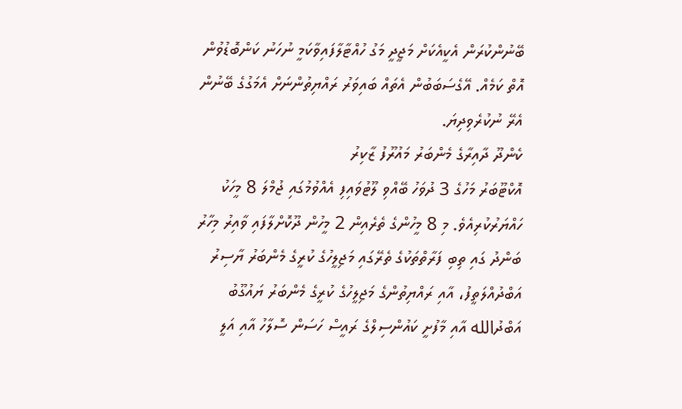ބޭނުންކުރަން އެކީއެކަށް މަޖީދީ މަގު ހުއްޓާލާފައިވާކަމީ ނުހަނު ކަންބޮޑުވުން އޮތް ކަމެއް. އޭގެސަބަބުން އެތައް ބައިވަރު ރައްޔިތުންނަށް އެމަގުގެ ބޭނުން އެރޭ ނުކުރެވިދިޔަ.
ކެންދޫ ދާއިރާގެ މެންބަރު މައުރޫފު ޒާކިރު
އޮކްޓޫބަރު މަހުގެ 3 ދުވަހު ބޭއްވި ލޫޓުވައިފި އެއްވުމުގައި ޖުމްލަ 8 މީހަކު ހައްޔަރުކުރިއެވެ. މި 8 މީހުންގެ ތެރެއިން 2 މީހުން ދޫކޮށްލާފައި ވާއިރު މިހާރު ބަންދު ގައި ތިބި ފަރާތްތަކުގެ ތެރޭގައި މަޖިލީހުގެ ކުރީގެ މެންބަރު ޔާސިރު އަބްދުއްލަތީފު، އާއި ރައްޔިތުންގެ މަޖިލީހުގެ ކުރީގެ މެންބަރު ޔައުގޫބު އަބްދުالله އާއި މާފުށީ ކައުންސިލްގެ ރައީސް ހަސަން ސޮލާހު އާއި އަލީ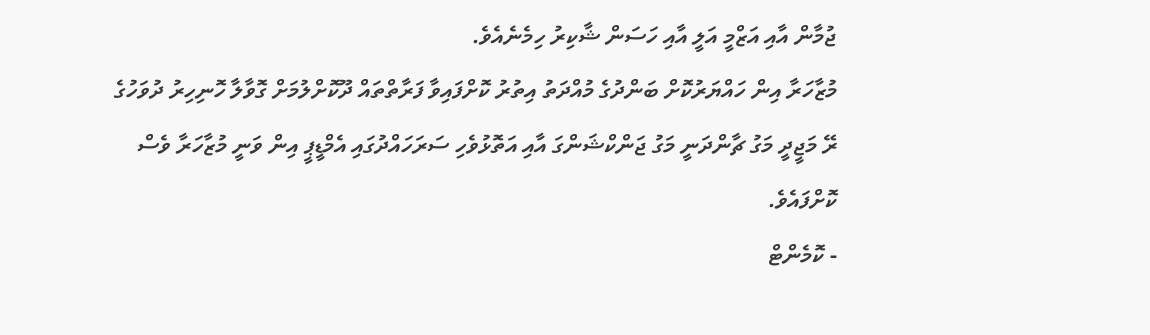ޖުމާން އާއި އަޒްމީ އަލީ އާއި ހަސަން ޝާކިރު ހިމެނެއެވެ.
މުޒާހަރާ އިން ހައްޔަރުކޮށް ބަންދުގެ މުއްދަތު އިތުރު ކޮށްފައިވާ ފަރާތްތައް ދޫކޮށްލުމަށް ގޮވާލާ ހޮނިހިރު ދުވަހުގެ ރޭ މަޖީދީ މަގު ޗާންދަނީ މަގު ޖަންކްޝަންގަ އާއި އަތޮޅުވެހި ސަރަހައްދުގައި އެމްޑީޕީ އިން ވަނީ މުޒާހަރާ ވެސް ކޮށްފައެވެ.
- ކޮމެންޓް